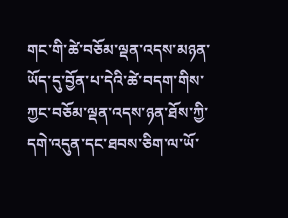གང་གི་ཚེ་བཅོམ་ལྡན་འདས་མཉན་ཡོད་དུ་བྱོན་པ་དེའི་ཚེ་བདག་གིས་ཀྱང་བཅོམ་ལྡན་འདས་ཉན་ཐོས་ཀྱི་དགེ་འདུན་དང་ཐབས་ཅིག་ལ་ཡོ་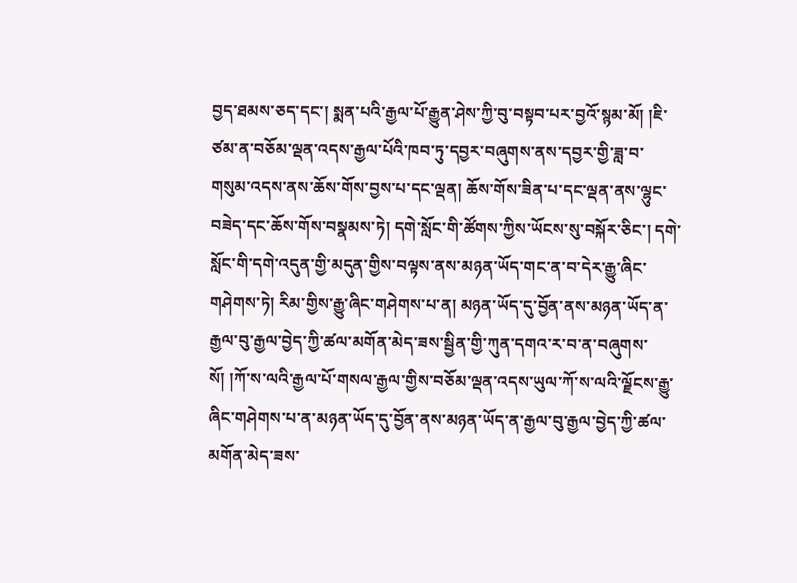བྱད་ཐམས་ཅད་དང་། སྨན་པའི་རྒྱལ་པོ་རྒྱུན་ཤེས་ཀྱི་བུ་བསྟབ་པར་བྱའོ་སྙམ་མོ། །ཇི་ཙམ་ན་བཅོམ་ལྡན་འདས་རྒྱལ་པོའི་ཁབ་ཏུ་དབྱར་བཞུགས་ནས་དབྱར་གྱི་ཟླ་བ་གསུམ་འདས་ནས་ཆོས་གོས་བྱས་པ་དང་ལྡན། ཆོས་གོས་ཟིན་པ་དང་ལྡན་ནས་ལྷུང་བཟེད་དང་ཆོས་གོས་བསྣམས་ཏེ། དགེ་སློང་གི་ཚོགས་ཀྱིས་ཡོངས་སུ་བསྐོར་ཅིང་། དགེ་སློང་གི་དགེ་འདུན་གྱི་མདུན་གྱིས་བལྟས་ནས་མཉན་ཡོད་གང་ན་བ་དེར་རྒྱུ་ཞིང་གཤེགས་ཏེ། རིམ་གྱིས་རྒྱུ་ཞིང་གཤེགས་པ་ན། མཉན་ཡོད་དུ་བྱོན་ནས་མཉན་ཡོད་ན་རྒྱལ་བུ་རྒྱལ་བྱེད་ཀྱི་ཚལ་མགོན་མེད་ཟས་སྦྱིན་གྱི་ཀུན་དགའ་ར་བ་ན་བཞུགས་སོ། །ཀོ་ས་ལའི་རྒྱལ་པོ་གསལ་རྒྱལ་གྱིས་བཅོམ་ལྡན་འདས་ཡུལ་ཀོ་ས་ལའི་ལྗོངས་རྒྱུ་ཞིང་གཤེགས་པ་ན་མཉན་ཡོད་དུ་བྱོན་ནས་མཉན་ཡོད་ན་རྒྱལ་བུ་རྒྱལ་བྱེད་ཀྱི་ཚལ་མགོན་མེད་ཟས་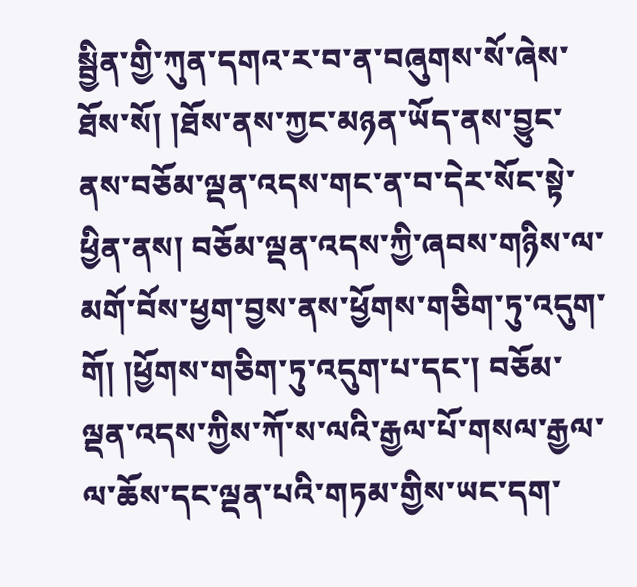སྦྱིན་གྱི་ཀུན་དགའ་ར་བ་ན་བཞུགས་སོ་ཞེས་ཐོས་སོ། །ཐོས་ནས་ཀྱང་མཉན་ཡོད་ནས་བྱུང་ནས་བཅོམ་ལྡན་འདས་གང་ན་བ་དེར་སོང་སྟེ་ཕྱིན་ནས། བཅོམ་ལྡན་འདས་ཀྱི་ཞབས་གཉིས་ལ་མགོ་བོས་ཕྱག་བྱས་ནས་ཕྱོགས་གཅིག་ཏུ་འདུག་གོ། །ཕྱོགས་གཅིག་ཏུ་འདུག་པ་དང་། བཅོམ་ལྡན་འདས་ཀྱིས་ཀོ་ས་ལའི་རྒྱལ་པོ་གསལ་རྒྱལ་ལ་ཆོས་དང་ལྡན་པའི་གཏམ་གྱིས་ཡང་དག་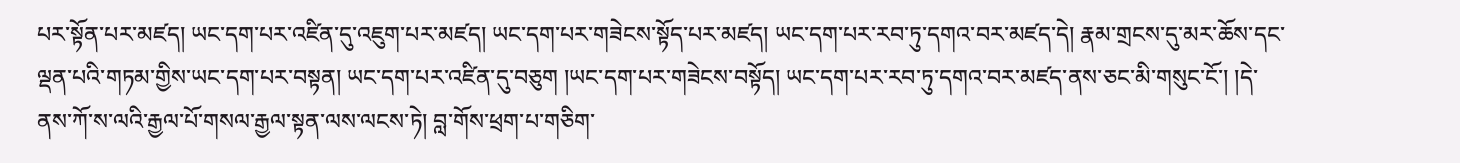པར་སྟོན་པར་མཛད། ཡང་དག་པར་འཛིན་དུ་འཇུག་པར་མཛད། ཡང་དག་པར་གཟེངས་སྟོད་པར་མཛད། ཡང་དག་པར་རབ་ཏུ་དགའ་བར་མཛད་དེ། རྣམ་གྲངས་དུ་མར་ཆོས་དང་ལྡན་པའི་གཏམ་གྱིས་ཡང་དག་པར་བསྟན། ཡང་དག་པར་འཛིན་དུ་བཅུག །ཡང་དག་པར་གཟེངས་བསྟོད། ཡང་དག་པར་རབ་ཏུ་དགའ་བར་མཛད་ནས་ཅང་མི་གསུང་ངོ་། །དེ་ནས་ཀོ་ས་ལའི་རྒྱལ་པོ་གསལ་རྒྱལ་སྟན་ལས་ལངས་ཏེ། བླ་གོས་ཕྲག་པ་གཅིག་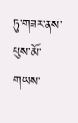ཏུ་གཟར་ནས་པུས་མོ་གཡས་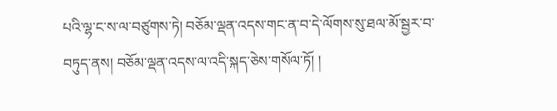པའི་ལྷ་ང་ས་ལ་བཙུགས་ཏེ། བཅོམ་ལྡན་འདས་གང་ན་བ་དེ་ལོགས་སུ་ཐལ་མོ་སྦྱར་བ་བཏུད་ནས། བཅོམ་ལྡན་འདས་ལ་འདི་སྐད་ཅེས་གསོལ་ཏོ། །